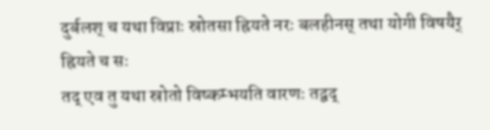दुर्बलश् च यथा विप्राः स्रोतसा ह्रियते नरः बलहीनस् तथा योगी विषयैर् ह्रियते च सः
तद् एव तु यथा स्रोतो विष्कम्भयति वारणः तद्वद्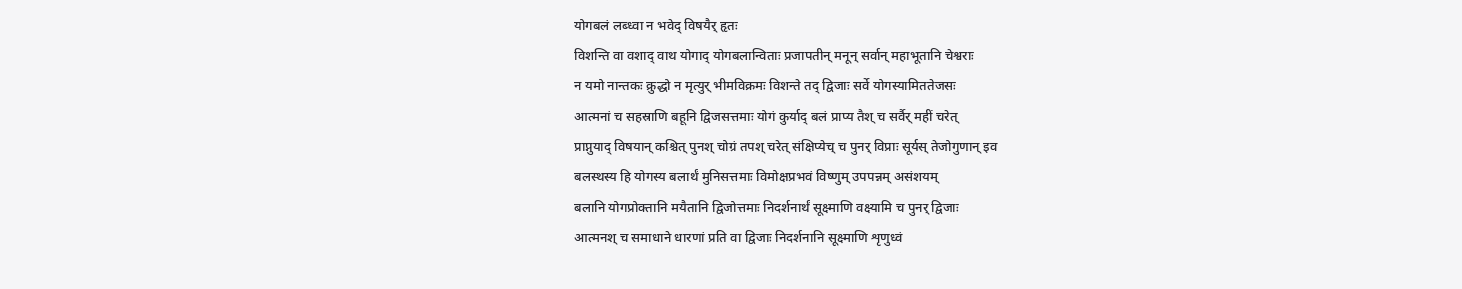योगबलं लब्ध्वा न भवेद् विषयैर् हृतः
विशन्ति वा वशाद् वाथ योगाद् योगबलान्विताः प्रजापतीन् मनून् सर्वान् महाभूतानि चेश्वराः
न यमो नान्तकः क्रुद्धो न मृत्युर् भीमविक्रमः विशन्ते तद् द्विजाः सर्वे योगस्यामिततेजसः
आत्मनां च सहस्राणि बहूनि द्विजसत्तमाः योगं कुर्याद् बलं प्राप्य तैश् च सर्वैर् महीं चरेत्
प्राप्नुयाद् विषयान् कश्चित् पुनश् चोग्रं तपश् चरेत् संक्षिप्येच् च पुनर् विप्राः सूर्यस् तेजोगुणान् इव
बलस्थस्य हि योगस्य बलार्थं मुनिसत्तमाः विमोक्षप्रभवं विष्णुम् उपपन्नम् असंशयम्
बलानि योगप्रोक्तानि मयैतानि द्विजोत्तमाः निदर्शनार्थं सूक्ष्माणि वक्ष्यामि च पुनर् द्विजाः
आत्मनश् च समाधाने धारणां प्रति वा द्विजाः निदर्शनानि सूक्ष्माणि शृणुध्वं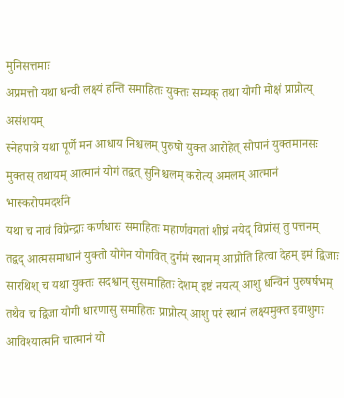मुनिसत्तमाः
अप्रमत्तो यथा धन्वी लक्ष्यं हन्ति समाहितः युक्तः सम्यक् तथा योगी मोक्षं प्राप्नोत्य् असंशयम्
स्नेहपात्रे यथा पूर्णे मन आधाय निश्चलम् पुरुषो युक्त आरोहेत् सोपानं युक्तमानसः
मुक्तस् तथायम् आत्मानं योगं तद्वत् सुनिश्चलम् करोत्य् अमलम् आत्मानं भास्करोपमदर्शने
यथा च नावं विप्रेन्द्राः कर्णधारः समाहितः महार्णवगतां शीघ्रं नयेद् विप्रांस् तु पत्तनम्
तद्वद् आत्मसमाधानं युक्तो योगेन योगवित् दुर्गमं स्थानम् आप्नोति हित्वा देहम् इमं द्विजाः
सारथिश् च यथा युक्तः सदश्वान् सुसमाहितः देशम् इष्टं नयत्य् आशु धन्विनं पुरुषर्षभम्
तथैव च द्विजा योगी धारणासु समाहितः प्राप्नोत्य् आशु परं स्थानं लक्ष्यमुक्त इवाशुगः
आविश्यात्मनि चात्मानं यो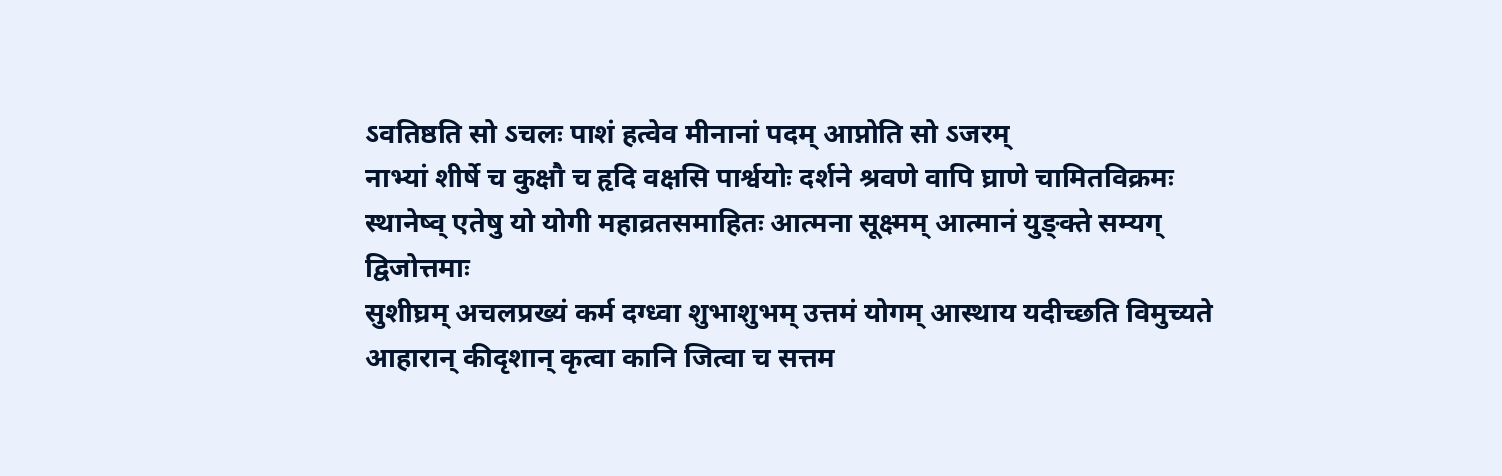ऽवतिष्ठति सो ऽचलः पाशं हत्वेव मीनानां पदम् आप्नोति सो ऽजरम्
नाभ्यां शीर्षे च कुक्षौ च हृदि वक्षसि पार्श्वयोः दर्शने श्रवणे वापि घ्राणे चामितविक्रमः
स्थानेष्व् एतेषु यो योगी महाव्रतसमाहितः आत्मना सूक्ष्मम् आत्मानं युङ्क्ते सम्यग् द्विजोत्तमाः
सुशीघ्रम् अचलप्रख्यं कर्म दग्ध्वा शुभाशुभम् उत्तमं योगम् आस्थाय यदीच्छति विमुच्यते
आहारान् कीदृशान् कृत्वा कानि जित्वा च सत्तम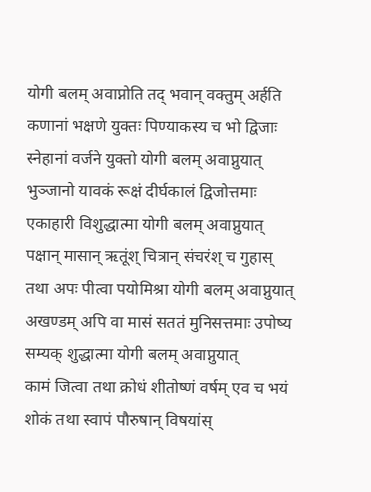योगी बलम् अवाप्नोति तद् भवान् वक्तुम् अर्हति
कणानां भक्षणे युक्तः पिण्याकस्य च भो द्विजाः स्नेहानां वर्जने युक्तो योगी बलम् अवाप्नुयात्
भुञ्जानो यावकं रूक्षं दीर्घकालं द्विजोत्तमाः एकाहारी विशुद्धात्मा योगी बलम् अवाप्नुयात्
पक्षान् मासान् ऋतूंश् चित्रान् संचरंश् च गुहास् तथा अपः पीत्वा पयोमिश्रा योगी बलम् अवाप्नुयात्
अखण्डम् अपि वा मासं सततं मुनिसत्तमाः उपोष्य सम्यक् शुद्धात्मा योगी बलम् अवाप्नुयात्
कामं जित्वा तथा क्रोधं शीतोष्णं वर्षम् एव च भयं शोकं तथा स्वापं पौरुषान् विषयांस्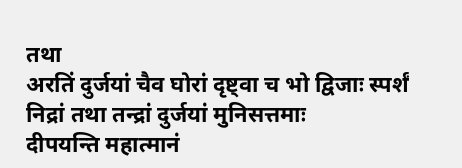तथा
अरतिं दुर्जयां चैव घोरां दृष्ट्वा च भो द्विजाः स्पर्शं निद्रां तथा तन्द्रां दुर्जयां मुनिसत्तमाः
दीपयन्ति महात्मानं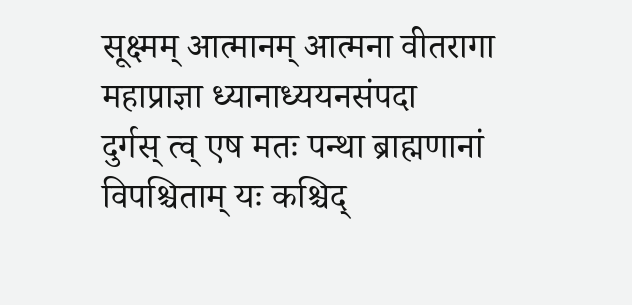सूक्ष्मम् आत्मानम् आत्मना वीतरागा महाप्राज्ञा ध्यानाध्ययनसंपदा
दुर्गस् त्व् एष मतः पन्था ब्राह्मणानां विपश्चिताम् यः कश्चिद्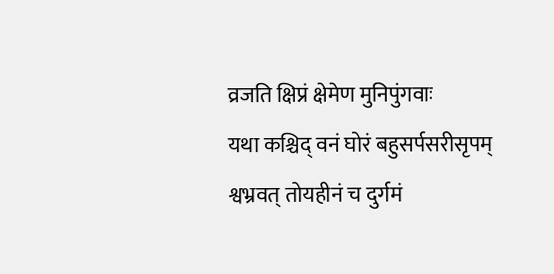व्रजति क्षिप्रं क्षेमेण मुनिपुंगवाः
यथा कश्चिद् वनं घोरं बहुसर्पसरीसृपम् श्वभ्रवत् तोयहीनं च दुर्गमं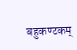बहुकण्टकम्